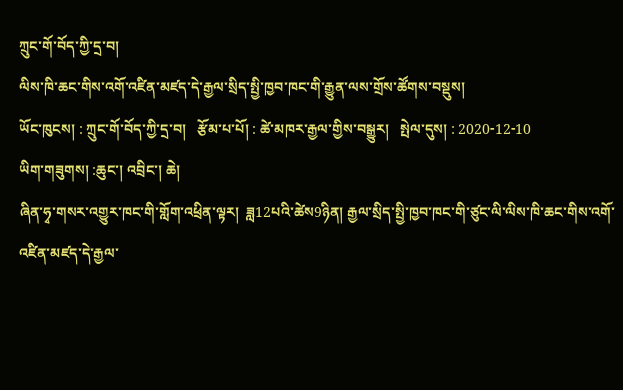ཀྲུང་གོ་བོད་ཀྱི་དྲ་བ།
ལིས་ཁི་ཆང་གིས་འགོ་འཛིན་མཛད་དེ་རྒྱལ་སྲིད་སྤྱི་ཁྱབ་ཁང་གི་རྒྱུན་ལས་གྲོས་ཚོགས་བསྡུས།
ཡོང་ཁུངས། : ཀྲུང་གོ་བོད་ཀྱི་དྲ་བ།   རྩོམ་པ་པོ། : ཚེ་མཁར་རྒྱལ་གྱིས་བསྒྱུར།   སྤེལ་དུས། : 2020-12-10
ཡིག་གཟུགས། :ཆུང་། འབྲིང་། ཆེ།
ཞིན་ཧྭ་གསར་འགྱུར་ཁང་གི་གློག་འཕྲིན་ལྟར།  ཟླ12པའི་ཚེས9ཉིན། རྒྱལ་སྲིད་སྤྱི་ཁྱབ་ཁང་གི་ཙུང་ལི་ལིས་ཁི་ཆང་གིས་འགོ་འཛིན་མཛད་དེ་རྒྱལ་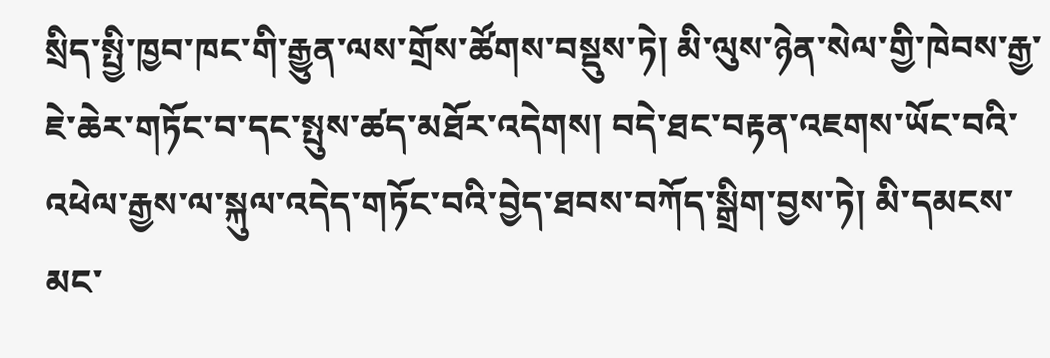སྲིད་སྤྱི་ཁྱབ་ཁང་གི་རྒྱུན་ལས་གྲོས་ཚོགས་བསྡུས་ཏེ། མི་ལུས་ཉེན་སེལ་གྱི་ཁེབས་རྒྱ་ཇེ་ཆེར་གཏོང་བ་དང་སྤུས་ཚད་མཐོར་འདེགས། བདེ་ཐང་བརྟན་འཇགས་ཡོང་བའི་འཕེལ་རྒྱས་ལ་སྐུལ་འདེད་གཏོང་བའི་བྱེད་ཐབས་བཀོད་སྒྲིག་བྱས་ཏེ། མི་དམངས་མང་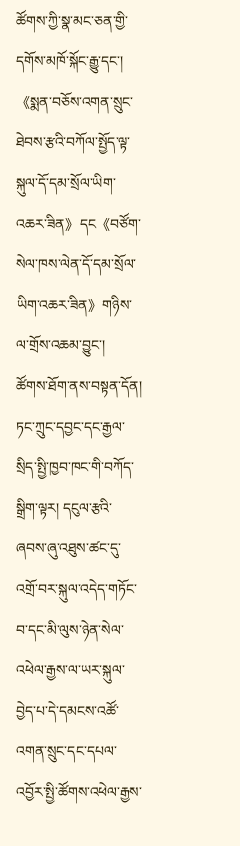ཚོགས་ཀྱི་སྣ་མང་ཅན་གྱི་དགོས་མཁོ་སྐོང་རྒྱུ་དང་། 《སྨན་བཅོས་འགན་སྲུང་ཐེབས་རྩའི་བཀོལ་སྤྱོད་ལྟ་སྐུལ་དོ་དམ་སྲོལ་ཡིག་འཆར་ཟིན》དང《བཙོག་སེལ་ཁས་ལེན་དོ་དམ་སྲོལ་ཡིག་འཆར་ཟིན》གཉིས་ལ་གྲོས་འཆམ་བྱུང་།
ཚོགས་ཐོག་ནས་བསྟན་དོན། ཏང་ཀྲུང་དབྱང་དང་རྒྱལ་སྲིད་སྤྱི་ཁྱབ་ཁང་གི་བཀོད་སྒྲིག་ལྟར། དངུལ་རྩའི་ཞབས་ཞུ་འཐུས་ཚང་དུ་འགྲོ་བར་སྐུལ་འདེད་གཏོང་བ་དང་མི་ལུས་ཉེན་སེལ་འཕེལ་རྒྱས་ལ་ཡར་སྐུལ་བྱེད་པ་དེ་དམངས་འཚོ་འགན་སྲུང་དང་དཔལ་འབྱོར་སྤྱི་ཚོགས་འཕེལ་རྒྱས་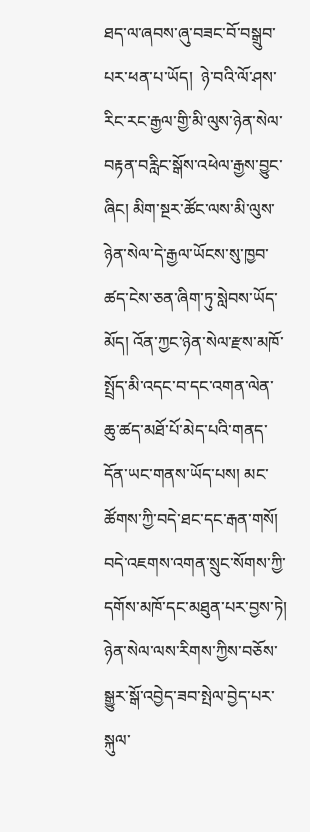ཐད་ལ་ཞབས་ཞུ་བཟང་བོ་བསྒྲུབ་པར་ཕན་པ་ཡོད།  ཉེ་བའི་ལོ་ཤས་རིང་རང་རྒྱལ་གྱི་མི་ལུས་ཉེན་སེལ་བརྟན་བརླིང་སྒོས་འཕེལ་རྒྱས་བྱུང་ཞིང། མིག་སྔར་ཚོང་ལས་མི་ལུས་ཉེན་སེལ་དེ་རྒྱལ་ཡོངས་སུ་ཁྱབ་ཚད་ངེས་ཅན་ཞིག་ཏུ་སླེབས་ཡོད་མོད། འོན་ཀྱང་ཉེན་སེལ་རྫས་མཁོ་སྤྲོད་མི་འདང་བ་དང་འགན་ལེན་ཆུ་ཚད་མཐོ་པོ་མེད་པའི་གནད་དོན་ཡང་གནས་ཡོད་པས། མང་ཚོགས་ཀྱི་བདེ་ཐང་དང་རྒན་གསོ། བདེ་འཇགས་འགན་སྲུང་སོགས་ཀྱི་དགོས་མཁོ་དང་མཐུན་པར་བྱས་ཏེ། ཉེན་སེལ་ལས་རིགས་ཀྱིས་བཅོས་སྒྱུར་སྒོ་འབྱེད་ཟབ་སྤེལ་བྱེད་པར་སྐུལ་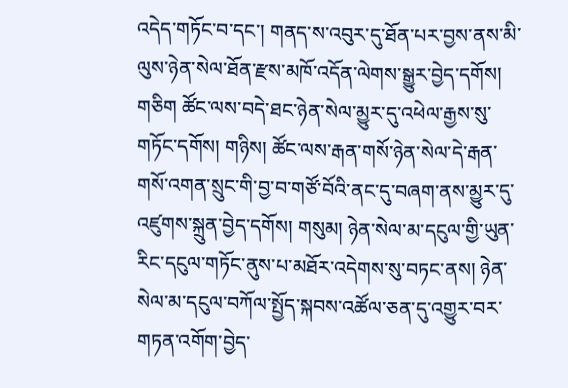འདེད་གཏོང་བ་དང་། གནད་ས་འབུར་དུ་ཐོན་པར་བྱས་ནས་མི་ལུས་ཉེན་སེལ་ཐོན་རྫས་མཁོ་འདོན་ལེགས་སྒྱུར་བྱེད་དགོས། གཅིག ཚོང་ལས་བདེ་ཐང་ཉེན་སེལ་མྱུར་དུ་འཕེལ་རྒྱས་སུ་གཏོང་དགོས། གཉིས། ཚོང་ལས་རྒན་གསོ་ཉེན་སེལ་དེ་རྒན་གསོ་འགན་སྲུང་གི་བྱ་བ་གཙོ་བོའི་ནང་དུ་བཞག་ནས་མྱུར་དུ་འཛུགས་སྐྲུན་བྱེད་དགོས། གསུམ། ཉེན་སེལ་མ་དངུལ་གྱི་ཡུན་རིང་དངུལ་གཏོང་ནུས་པ་མཐོར་འདེགས་སུ་བཏང་ནས། ཉེན་སེལ་མ་དངུལ་བཀོལ་སྤྱོད་སྐབས་འཚོལ་ཅན་དུ་འགྱུར་བར་གཏན་འགོག་བྱེད་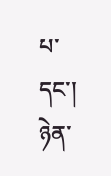པ་དང་། ཉེན་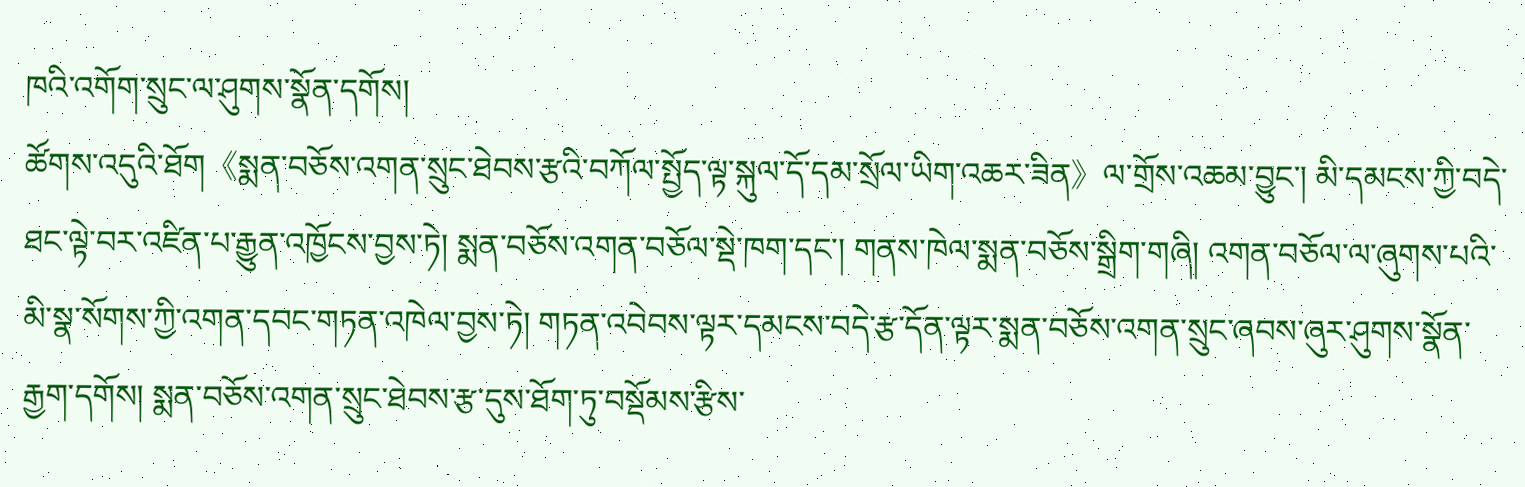ཁའི་འགོག་སྲུང་ལ་ཤུགས་སྣོན་དགོས།
ཚོགས་འདུའི་ཐོག《སྨན་བཅོས་འགན་སྲུང་ཐེབས་རྩའི་བཀོལ་སྤྱོད་ལྟ་སྐུལ་དོ་དམ་སྲོལ་ཡིག་འཆར་ཟིན》ལ་གྲོས་འཆམ་བྱུང་། མི་དམངས་ཀྱི་བདེ་ཐང་ལྟེ་བར་འཛིན་པ་རྒྱུན་འཁྱོངས་བྱས་ཏེ། སྨན་བཅོས་འགན་བཅོལ་སྡེ་ཁག་དང་། གནས་ཁེལ་སྨན་བཅོས་སྒྲིག་གཞི། འགན་བཅོལ་ལ་ཞུགས་པའི་མི་སྣ་སོགས་ཀྱི་འགན་དབང་གཏན་འཁེལ་བྱས་ཏེ། གཏན་འབེབས་ལྟར་དམངས་བདེ་རྩ་དོན་ལྟར་སྨན་བཅོས་འགན་སྲུང་ཞབས་ཞུར་ཤུགས་སྣོན་རྒྱག་དགོས། སྨན་བཅོས་འགན་སྲུང་ཐེབས་རྩ་དུས་ཐོག་ཏུ་བསྡོམས་རྩིས་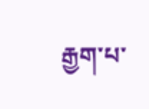རྒྱག་པ་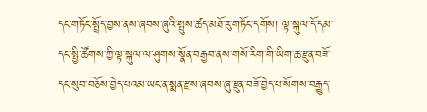དང་གཏོང་སྤྲོད་བྱས་ནས་ཞབས་ཞུའི་སྤུས་ཚད་མཐོ་རུ་གཏོང་དགོས། ལྟ་སྐུལ་དོ་དམ་དང་སྤྱི་ཚོགས་ཀྱི་ལྟ་སྐུལ་ལ་ཤུགས་སྣོན་བརྒྱབ་ནས་གསོ་རིག་གི་ཡིག་ཆ་རྫུན་བཟོ་དང་སུབ་བཅོས་བྱེད་པའམ་ཡང་ན་སྨན་རྫས་ཞབས་ཞུ་རྫུན་བཟོ་བྱེད་པ་སོགས་བརྒྱུད་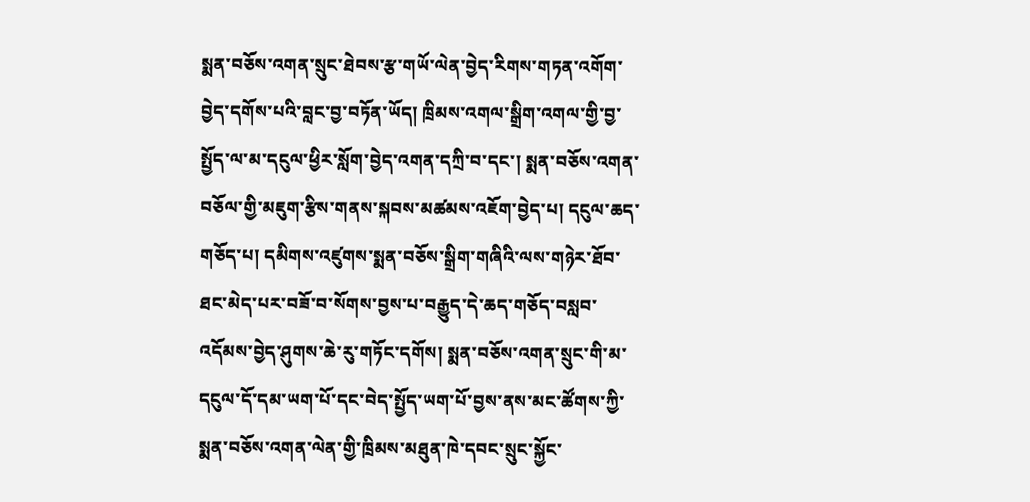སྨན་བཅོས་འགན་སྲུང་ཐེབས་རྩ་གཡོ་ལེན་བྱེད་རིགས་གཏན་འགོག་བྱེད་དགོས་པའི་བླང་བྱ་བཏོན་ཡོད། ཁྲིམས་འགལ་སྒྲིག་འགལ་གྱི་བྱ་སྤྱོད་ལ་མ་དངུལ་ཕྱིར་སློག་བྱེད་འགན་དཀྲི་བ་དང་། སྨན་བཅོས་འགན་བཅོལ་གྱི་མཇུག་རྩིས་གནས་སྐབས་མཚམས་འཇོག་བྱེད་པ། དངུལ་ཆད་གཅོད་པ། དམིགས་འཛུགས་སྨན་བཅོས་སྒྲིག་གཞིའི་ལས་གཉེར་ཐོབ་ཐང་མེད་པར་བཟོ་བ་སོགས་བྱས་པ་བརྒྱུད་དེ་ཆད་གཅོད་བསླབ་འདོམས་བྱེད་ཤུགས་ཆེ་རུ་གཏོང་དགོས། སྨན་བཅོས་འགན་སྲུང་གི་མ་དངུལ་དོ་དམ་ཡག་པོ་དང་བེད་སྤྱོད་ཡག་པོ་བྱས་ནས་མང་ཚོགས་ཀྱི་སྨན་བཅོས་འགན་ལེན་གྱི་ཁྲིམས་མཐུན་ཁེ་དབང་སྲུང་སྐྱོང་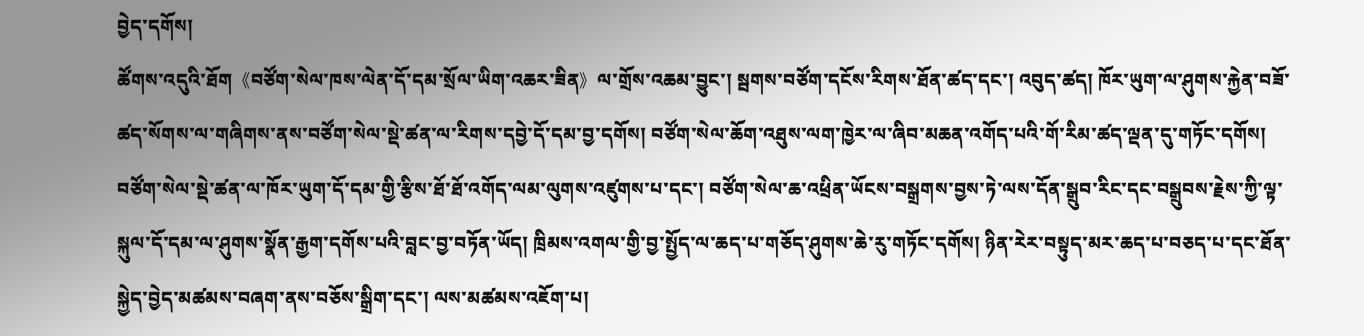བྱེད་དགོས།
ཚོགས་འདུའི་ཐོག《བཙོག་སེལ་ཁས་ལེན་དོ་དམ་སྲོལ་ཡིག་འཆར་ཟིན》ལ་གྲོས་འཆམ་བྱུང་། སྦགས་བཙོག་དངོས་རིགས་ཐོན་ཚད་དང་། འབུད་ཚད། ཁོར་ཡུག་ལ་ཤུགས་རྐྱེན་བཟོ་ཚད་སོགས་ལ་གཞིགས་ནས་བཙོག་སེལ་སྡེ་ཚན་ལ་རིགས་དབྱེ་དོ་དམ་བྱ་དགོས། བཙོག་སེལ་ཆོག་འཐུས་ལག་ཁྱེར་ལ་ཞིབ་མཆན་འགོད་པའི་གོ་རིམ་ཚད་ལྡན་དུ་གཏོང་དགོས། བཙོག་སེལ་སྡེ་ཚན་ལ་ཁོར་ཡུག་དོ་དམ་གྱི་རྩིས་ཐོ་ཐོ་འགོད་ལམ་ལུགས་འཛུགས་པ་དང་། བཙོག་སེལ་ཆ་འཕྲིན་ཡོངས་བསྒྲགས་བྱས་ཏེ་ལས་དོན་སྒྲུབ་རིང་དང་བསྒྲུབས་རྗེས་ཀྱི་ལྟ་སྐུལ་དོ་དམ་ལ་ཤུགས་སྣོན་རྒྱག་དགོས་པའི་བླང་བྱ་བཏོན་ཡོད། ཁྲིམས་འགལ་གྱི་བྱ་སྤྱོད་ལ་ཆད་པ་གཅོད་ཤུགས་ཆེ་རུ་གཏོང་དགོས། ཉིན་རེར་བསྟུད་མར་ཆད་པ་བཅད་པ་དང་ཐོན་སྐྱེད་བྱེད་མཚམས་བཞག་ནས་བཅོས་སྒྲིག་དང་། ལས་མཚམས་འཇོག་པ།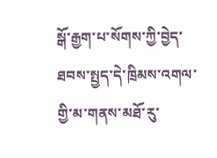སྒོ་རྒྱག་པ་སོགས་ཀྱི་བྱེད་ཐབས་སྤྱད་དེ་ཁྲིམས་འགལ་གྱི་མ་གནས་མཐོ་རུ་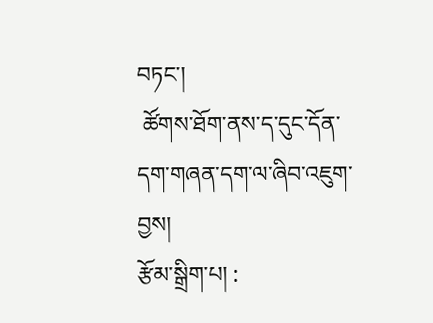བཏང་།
 ཚོགས་ཐོག་ནས་ད་དུང་དོན་དག་གཞན་དག་ལ་ཞིབ་འཇུག་བྱས།
རྩོམ་སྒྲིག་པ། :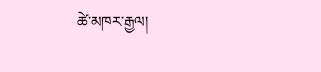ཚེ་མཁར་རྒྱལ།